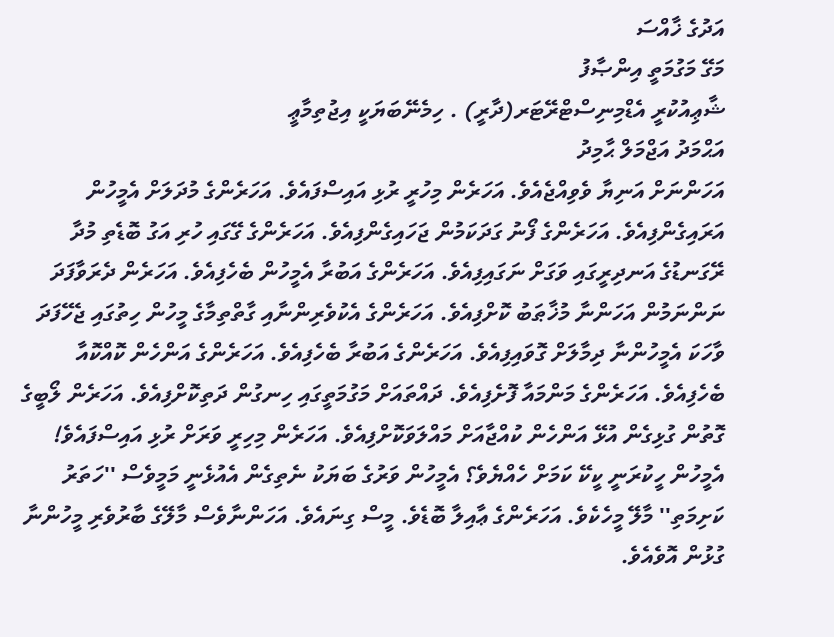އަދުގެ ޚާއްސަ
މަގޭ މަގުމަތީ އިންޞާފު
ޝާޢިއުކުރީ އެޑްމިނިސްޓްރޭޓަރ(ދާރީ) . ހިމެނޭބަޔަކީ އިޖުތިމާޢީ
އަޙްމަދު އަޖްމަލް ޙާމިދު
އަހަންނަށް އަނިޔާ ވެވިއްޖެއެވެ. އަހަރެން މިހުރީ ރުޅި އައިސްފައެވެ. އަހަރެންގެ މުދަލަށް އެމީހުން އަރައިގެންފިއެވެ. އަހަރެންގެ ފޯނު ގަދަކަމުން ޖަހައިގެންފިއެވެ. އަހަރެންގެ ގޭގައި ހުރި އަގު ބޮޑެތި މުދާ ރޭގަނޑުގެ އަނދިރީގައި ވަގަށް ނަގައިފިއެވެ. އަހަރެންގެ އަބުރާ އެމީހުން ބެހެފިއެވެ. އަހަރެން ދެރަވާފަދަ ނަންނަމުން އަހަންނާ މުޚާޠަބު ކޮށްފިއެވެ. އަހަރެންގެ އެކުވެރިންނާއި ގާތްތިމާގެ މީހުން ހިތުގައި ޖެހޭފަދަ ވާހަކަ އެމީހުންނާ ދިމާލަށް ގޮވައިފިއެވެ. އަހަރެންގެ އަބުރާ ބެހެފިއެވެ. އަހަރެންގެ އަންހެން ކޮއްކޮއާ ބެހެފިއެވެ. އަހަރެންގެ މަންމައާ ފޮށެފިއެވެ. ދައްތައަށް މަގުމަތީގައި ހިނގުން ދަތިކޮށްފިއެވެ. އަހަރެން ލޯބީގެ ގޮތުން ގުޅިގެން އުޅޭ އަންހެން ކުއްޖާއަށް މައްލަވަކޮށްފިއެވެ. އަހަރެން މިހިރީ ވަރަށް ރުޅި އައިސްފައެވެ!
އެމީހުން ހީކުރަނީ ކީކޭ ކަމަށް ހެއްޔެވެ؟ އެމީހުން ވަރުގެ ބަޔަކު ނެތިގެން އެއުޅެނީ މަމީވެސް ''ހަތަރު ކަށިމަތި'' މާލޭ މީހެކެވެ. އަހަރެންގެ ޢާއިލާ ބޮޑެވެ. މީސް ގިނައެވެ. އަހަންނާވެސް މާލޭގެ ބާރުވެރި މީހުންނާ ގުޅުން އޮވެއެވެ.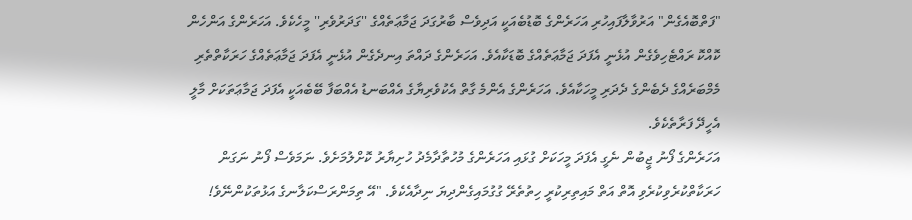"ފަތްބޮއެގެން" އަރުވާލާފައިހުރި އަހަރެންގެ ބޮޑުބެއަކީ އަދިވެސް ބާރުގަދަ ޖަމާޢަތެއްގެ ''ގަދަރުވެރި'' މީހެކެވެ. އަހަރެންގެ އަންހެން ކޮއްކޮ ރައްޓެހިވެގެން އުޅެނީ އެފަދަ ޖަމާޢަތެއްގެ ބޮޑަކާއެވެ. އަހަރެންގެ ދައްތަ އިނދެގެން އުޅެނީ އެފަދަ ޖަމާޢަތެއްގެ ހަރަކާތްތެރި މެމްބަރެއްގެ ދެބެންގެ ދެދަރި މީހަކާއެވެ. އަހަރެންގެ އެންމެ ގާތް އެކުވެރިޔާގެ އެއްބަނޑު އެއްބަފާ ބޭބެއަކީ އެފަދަ ޖަމާޢަތަކަށް މާލީ އެހީދޭ ފަރާތެކެވެ.
އަހަރެންގެ ފޯނު ޖީބުން ނެގީ އެފަދަ މީހަކަށް ގުޅައި އަހަރެންގެ މުހުތާދާމެދު ހުށިޔާރު ކޮށްލުމަށެވެ. ނަމަވެސް ފޯނު ނަގަން ހަރަކާތްކުރެވިކުރެވި އޮތް އަތް މައިތިރިކުރީ ހިތުތެރޭ ގުގުމައިގެންދިޔަ ނިދާއެކެވެ. "އޭ ތިމަންރަސްކަލާނގެ އަޅުތަކުންނޭވެ!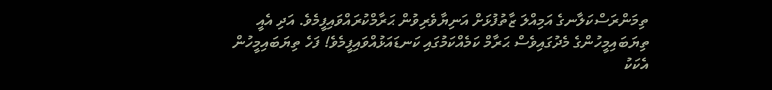ތިމަންރަސްކަލާނގެ އަމިއްލަ ޒާތުފުޅަށް އަނިޔާވެރިވުން ޙަރާމްކުރައްވައިފީމެވެ. އަދި އެއީ ތިޔަބައިމީހުންގެ މެދުގައިވެސް ޙަރާމް ކަމެއްކަމުގައި ކަނޑައަޅުއްވައިފީމެވެ! ފަހެ ތިޔަބައިމީހުން އެކަކު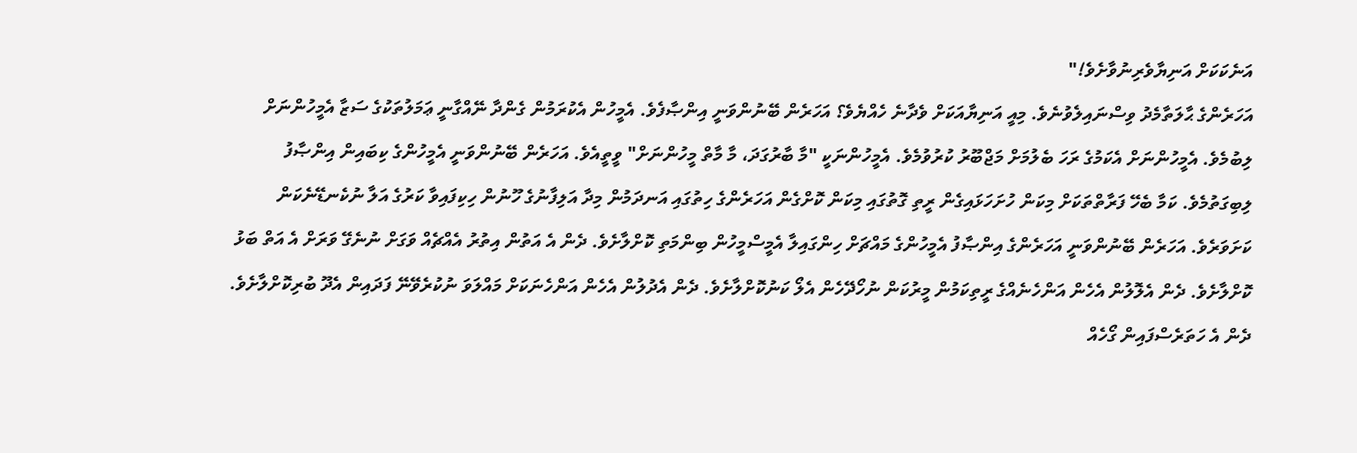އަނެކަކަށް އަނިޔާވެރިނުވާށެވެ!"
އަހަރެންގެ ޙާލަތާމެދު ވިސްނައިލެވުނެވެ. މިއީ އަނިޔާއަކަށް ވެދާނެ ހެއްޔެވެ؟ އަހަރެން ބޭނުންވަނީ އިންޞާފެވެ. އެމީހުން އެކުރަމުން ގެންދާ ނޭއްގާނީ ޢަމަލުތަކުގެ ސަޒާ އެމީހުންނަށް ލިބުމެވެ. އެމީހުންނަށް އެކަމުގެ ރަހަ ބެލުމަށް މަޖްބޫރު ކުރުވުމެވެ. އެމީހުންނަކީ "މާ ބާރުގަދަ، މާ މާތް މީހުންނަށް" ވީތީއެވެ. އަހަރެން ބޭނުންވަނީ އެމީހުންގެ ކިބައިން އިންޞާފު ލިބިގަތުމެވެ. ކަމާ ބެހޭ ފަރާތްތަކަށް މިކަން ހުށަހަޅައިގެން ރީތި ގޮތުގައި މިކަން ކޮށްގެން އަހަރެންގެ ހިތުގައި އަނދަމުން މިދާ އަލިފާނުގެ ހޫނުން ހިކިފައިވާ ކަރުގެ އަލާ ނުކެނޑޭނެކަން ކަށަވަރެވެ. އަހަރެން ބޭނުންވަނީ އަހަރެންގެ އިންޞާފު އެމީހުންގެ މައްޗަށް ހިންގައިލާ އެމީސްމީހުން ބިންމަތި ކޮށްލާށެވެ. ދެން އެ އަތުން އިތުރު އެއްޗެއް ވަގަށް ނުނެގޭ ވަރަށް އެ އަތް ބަޅު ކޮށްލާށެވެ. ދެން އެލޮލުން އެހެން އަންހެނެއްގެ ރީތިކަމުން މީރުކަން ނުހޯދޭހެން އެލޯ ކަނުކޮށްލާށެވެ. ދެން އެދުލުން އެހެން އަންހެނަކަށް މައްލަވަ ނުކުރެވޭނޭ ފަދައިން އެދޫ ބުރިކޮށްލާށެވެ. ދެން އެ ހަތަރެސްފައިން ގޯހެއް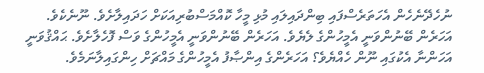ނުހެދޭނެހެން އެހަތަރެސްފައި ބިންދައިލައި މުޅި މީހާ ކޮއްމަސްބުރިއަކަށް ހަދައިލާށެވެ. ނޫނެކެވެ. އަހަރެން ބޭނުންވަނީ އެމީހުންގެ ލެޔެވެ. އަހަރެން ބޭނުންވަނީ އެމީހުންގެ ވަސް ފޮހެލާށެވެ. ޙައްޤުވަނީ އަހަންނާ އެކުގައި ނޫން ހެއްޔެވެ؟ އަހަރެންގެ އިންޞާފު އެމީހުންގެ މައްޗަށް ހިންގައިލާނަމެވެ.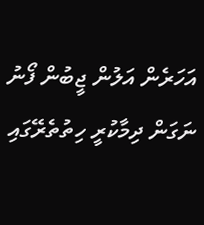އަހަރެން އަލުން ޖީބުން ފޯނު ނަގަން ދިމާކުރީ ހިތުތެރޭގައި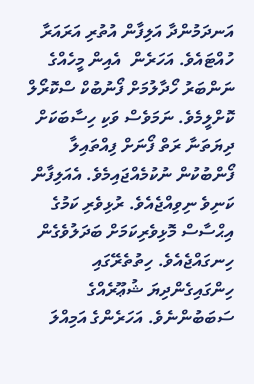އަނދަމުންދާ އަލިފާން އުތުރި އަރައަރާ ހުއްޓައެވެ. އަހަރެން  އެއިން މީހެއްގެ ނަންބަރު ހޯދާލުމަށް ފޯނުބުކް ސްކޮރޯލް ކޮށްލީމެވެ. ނަމަވެސް ވަކި ހިސާބަކަށް ދިޔަތަނާ ރަތް ފޯނަށް ފިއްތައިލާ ފޯންބުކުން ނުކުމެއްޖައިމެވެ. އެއަލިފާން ކަނިވެ ނިވިއްޖެއެވެ. ރުޅިވެރި ކަމުގެ އިޙްސާސް މޮޅިވެރިކަމަށް ބަދަލުވެގެން ހިނގައްޖެއެވެ. ހިތުތެރޭގައި ހިންގައިގެންދިޔަ ޝުޢޫރެއްގެ ސަބަބުންނެވެ. އަހަރެންގެ އަމިއްލަ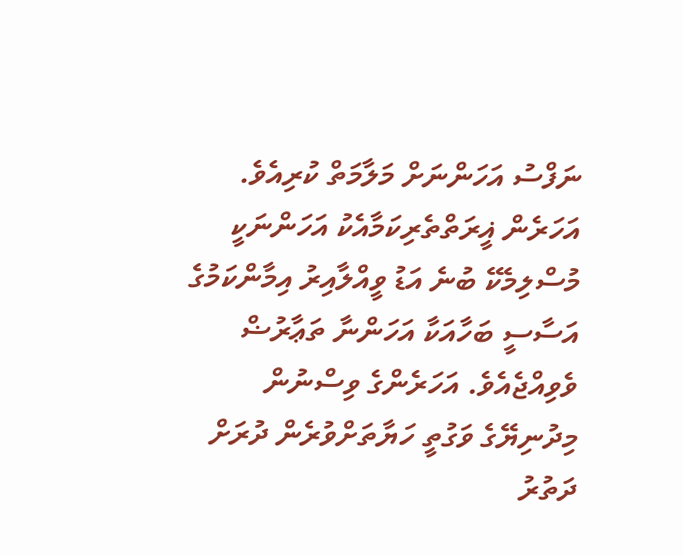ނަފްސު އަހަންނަށް މަލާމަތް ކުރިއެވެ. އަހަރެން ޣީރަތްތެރިކަމާއެކު އަހަންނަކީ މުސްލިމެކޭ ބުނެ އަޑު ވީއްލާއިރު އިމާންކަމުގެ އަސާސީ ބަހާއަކާ އަހަންނާ ތަޢާރުޟް ވެވިއްޖެއެވެ. އަހަރެންގެ ވިސްނުން މިދުނިޔޭގެ ވަގުތީ ހަޔާތަށްވުރެން ދުރަށް ދަތުރު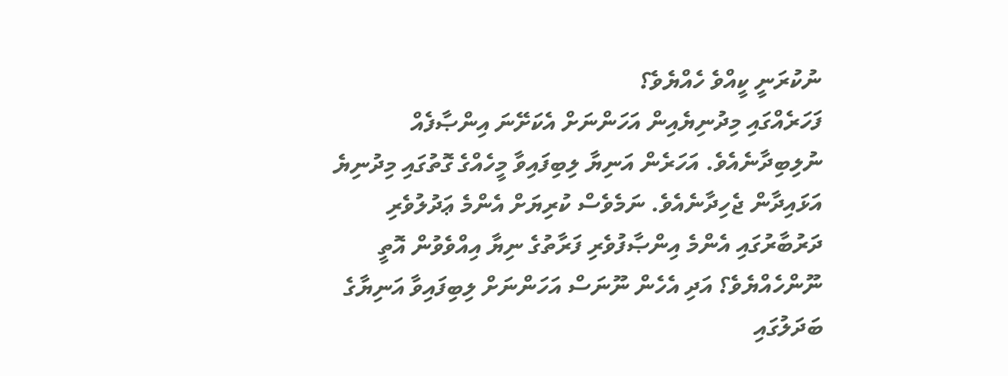ނުކުރަނީ ކީއްވެ ހެއްޔެވެ؟
ފަހަރެއްގައި މިދުނިޔެއިން އަހަންނަށް އެކަށޭނަ އިންޞާފެއް ނުލިބިދާނެއެވެ. އަހަރެން އަނިޔާ ލިބިފައިވާ މީހެއްގެ ގޮތުގައި މިދުނިޔެ އަޅައިދާން ޖެހިދާނެއެވެ. ނަމެވެސް ކުރިޔަށް އެންމެ ޢަދުލުވެރި ދަރުބާރުގައި އެންމެ އިންޞާފުވެރި ފަރާތުގެ ނިޔާ އިއްވެވުން އޮތީ ނޫންހެއްޔެވެ؟ އަދި އެހެން ނޫނަސް އަހަންނަށް ލިބިފައިވާ އަނިޔާގެ ބަދަލުގައި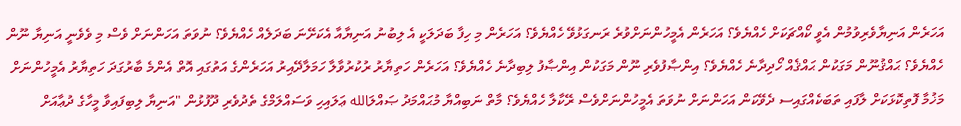އަހަރެން އަނިޔާވެރިވުމުން އެވީ ކޯއްޗަކަށް ހެއްޔެވެ؟ އަހަރެން އެމީހުންނަށްވުރެ ރަނގަޅުވޭ ހެއްޔެވެ؟ އަހަރެން މި ހިފާ ބަދަލަކީ އެ ލިބުނު އަނިޔާއާ އެކަށޭނަ ބަދަލެއް ހެއްޔެވެ؟ ނުވަތަ އަހަންނަށް ވެސް މި ވެވެނީ އަނިޔާ ނޫން ހެއްޔެވެ؟ ޙައްޤުނޫން މަގަކުން ޙައްޤެއް ހޯދިދާނެ ހެއްޔެވެ؟ އިންޞާފުވެރި ނޫން މަގަކުން އިންޞާފު ލިބިދާނެ ހެއްޔެވެ؟ އަހަރެން ހަތިޔާރު ރުކުރުވާލާ ހަމަލާދޭއިރު އަހަރެންގެ އަތުގައި އޮތް އެންމެ ބާރުގަދަ ހަތިޔާރު އެމީހުންނަށް މަޚުމާ ފޮތިކޮޅަކަށް ލާފައި ތަބަކެއްގައިސ ދެވޭކަން އަހަންނަށް ނުވަތަ އެމީހުންނަށްވެސް ރޭކާލާ ހެއްޔެވެ؟ މާތް ނަބިއްޔާ މުޙައްމަދު ޞައްލަالله ޢަލައިހި ވަސައްލަމްގެ ތެދުވެރި ދޫފުޅުން "އަނިޔާ ލިބިފައިވާ މީހާގެ ދުޢާއަށް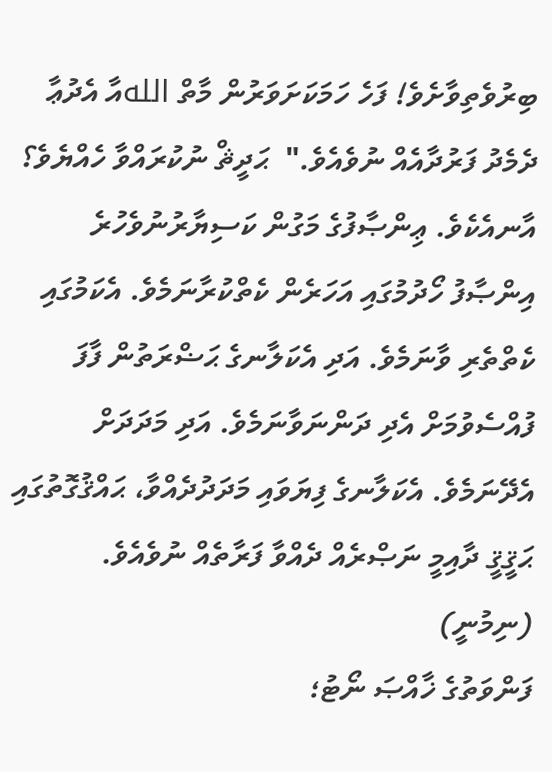ބިރުވެތިވާށެވެ! ފަހެ ހަމަކަށަވަރުން މާތް اللهއާ އެދުޢާ ދެމެދު ފަރުދާއެއް ނުވެއެވެ."  ޙަދީޘް ނުކުރައްވާ ހެއްޔެވެ؟
އާނއެކެވެ. ޢިންޞާފުގެ މަގުން ކަސިޔާރުނުވެހުރެ އިންޞާފު ހޯދުމުގައި އަހަރެން ކެތްކުރާނަމެވެ. އެކަމުގައި ކެތްތެރި ވާނަމެވެ. އަދި އެކަލާނގެ ޙަޟްރަތުން ފާފަ ފުއްސެވުމަށް އެދި ދަންނަވާނަމެވެ. އަދި މަދަދަށް އެދޭނަމެވެ. އެކަލާނގެ ފިޔަވައި މަދަދުދެއްވާ، ޙައްޤުގޮތުގައި ޙަޤީޤީ ދާއިމީ ނަޞްރެއް ދެއްވާ ފަރާތެއް ނުވެއެވެ.
(ނިމުނީ)
ފަންވަތުގެ ޚާއްޞަ ނޯޓު؛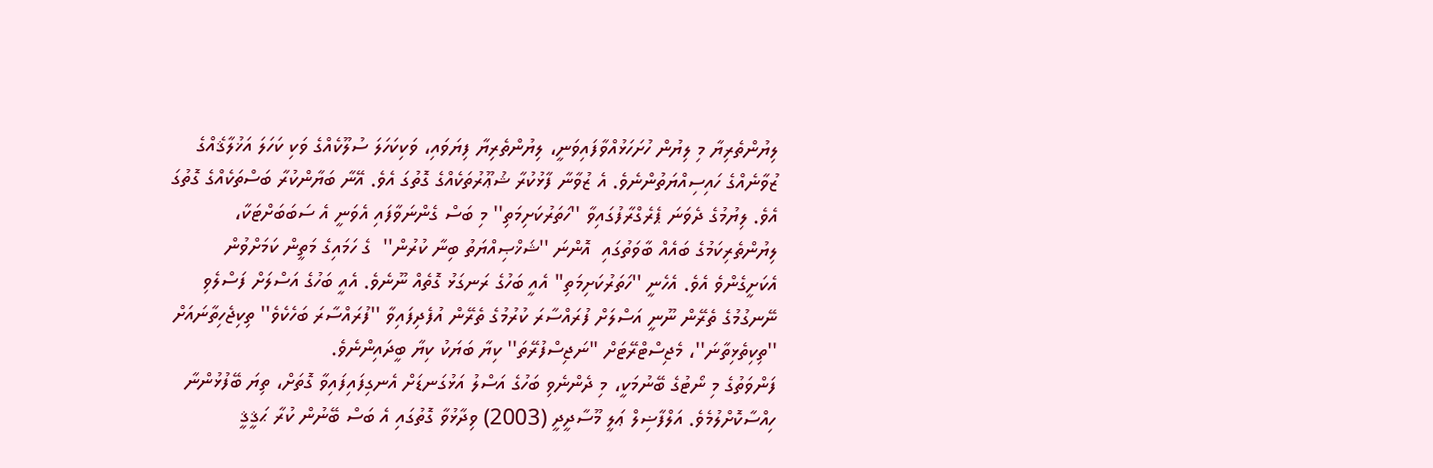ލިޔުންތެރިޔާ މި ލިޔުން ހުށަހަޅުއްވާފައިވަނީ، ލިޔުންތެރިޔާ ފިޔަވައި، ވަކިކަހަލަ ސުލޫކެއްގެ ވަކި ކަހަލަ އަޚުލާޤެއްގެ ޒުވާނެއްގެ ހައިސިއްޔަތުންނެވެ. އެ ޒުވާނާ ފާޅުކުރާ ޝުޢޫރުތަކެއްގެ ގޮތުގަ އެވެ. އޭނާ ބަޔާންކުރާ ބަސްތަކެއްގެ ގޮތުގަ އެވެ. ލިޔުމުގެ ދެވަނަ ޕެރެގްރާފުގައިވާ ''ހަތަރުކަށިމަތި'' މި ބަސް ގެންނަވާފައި އެވަނީ އެ ސަބަބަށްޓަކާ، ލިޔުންތެރިކަމުގެ ބައެއް ބާވަތުގައި  އޮންނަ ''ޝަޚްޞިއްޔަތު ބިނާ ކުރުން''  ގެ ހަމައިގެ މަތީން ކަމަށްވުން އެކަށީގެންވެ އެވެ. އެހެނީ ''ހަތަރުކަށިމަތި'' އެއީ ބަހުގެ ރަނގަޅު ގޮތެއް ނޫނެވެ. އެއީ ބަހުގެ އަސްލަށް ފަސްލެވި ނޭނގުމުގެ ތެރޭން ނޫނީ އަސްލަށް ފުރައްސާރަ ކުރުމުގެ ތެރޭން އުފެދިފައިވާ ''ފުރައްސާރަ ބަހެކެވެ'' ތިކިޖެހިތާނައަށް ''ތިކިތެޅިތާނަ''، މެޖިސްޓްރޭޓަށް ''ނަޖިސްފުރޭތަ'' ކިޔާ ބަޔަކު ކިޔާ ބީދައިންނެވެ.
ފަންވަތުގެ މި ނޯޓުގެ ބޭނުމަކީ، މި ދެންނެވި ބަހުގެ އަސްލު އަޅުގަނޑަށް އެނގިފައިފައިވާ ގޮތަށް، ތިޔަ ބޭފުޅުންނާ ހިއްސާކޮށްލުމެވެ. އަލްފާޟިލް ޢަލީ މޫސާދީދީ (2003) ވިދާޅުވާ ގޮތުގައި އެ ބަސް ބޭނުން ކުރާ ޙަޤީޤީ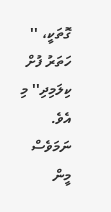ގޮތަކީ، '' ހަތަރު ފުށް ކިލަމިދި'' މި އެވެ. ނަމަވެސް މީން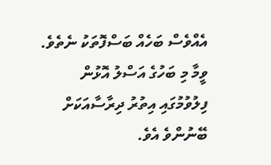އެއްވެސް ބަހެއް ބަސްފޮތަކު ނެތެވެ. ވީމާ މި ބަހުގެ އަސްލު އޮޅުން ފިލުވުމުގައި އިތުރު ދިރާސާއަކަށް ބޭނުންވެ އެވެ.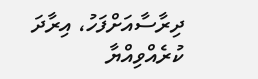ދިރާސާއަށްފަހު، އިރާދަ ކުރެއްވިއްޔާ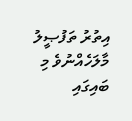އިތުރު ތަފުޞީލު  މާލަހެއްނުވެ މި ބައިގައި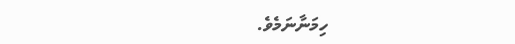ހިމަނާނަމެވެ.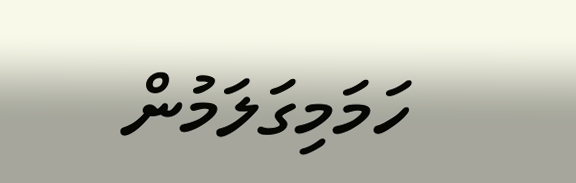ހަމަމިގަލަމުން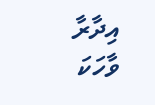އިދާރާ
ވާހަކަ